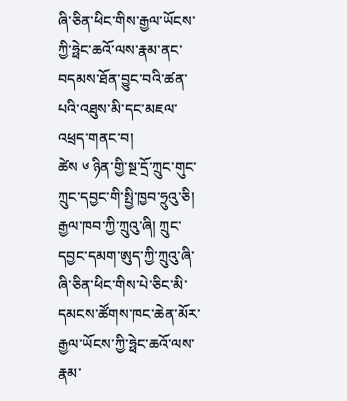ཞི་ཅིན་ཕིང་གིས་རྒྱལ་ཡོངས་ཀྱི་ཧྥེང་ཆའོ་ལས་རྣམ་ནང་བདམས་ཐོན་བྱུང་བའི་ཚན་པའི་འཐུས་མི་དང་མཇལ་འཕྲད་གནང་བ།
ཚེས ༦ ཉིན་གྱི་སྔ་དྲོ་ཀྲུང་གུང་ཀྲུང་དབྱང་གི་སྤྱི་ཁྱབ་ཧྲུའུ་ཅི། རྒྱལ་ཁབ་ཀྱི་ཀྲུའུ་ཞི། ཀྲུང་དབྱང་དམག་ཨུད་ཀྱི་ཀྲུའུ་ཞི་ཞི་ཅིན་ཕིང་གིས་པེ་ཅིང་མི་དམངས་ཚོགས་ཁང་ཆེན་མོར་རྒྱལ་ཡོངས་ཀྱི་ཧྥེང་ཆའོ་ལས་རྣམ་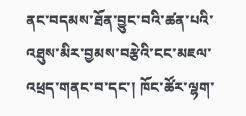ནང་བདམས་ཐོན་བྱུང་བའི་ཚན་པའི་འཐུས་མིར་བྱམས་བརྩེའི་ངང་མཇལ་འཕྲད་གནང་བ་དང་། ཁོང་ཚོར་ལྷག་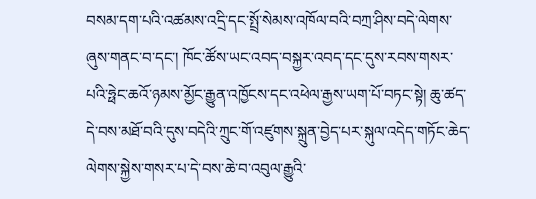བསམ་དག་པའི་འཚམས་འདྲི་དང་སྤྲོ་སེམས་འཁོལ་བའི་བཀྲ་ཤིས་བདེ་ལེགས་ཞུས་གནང་བ་དང་། ཁོང་ཚོས་ཡང་འབད་བསྐྱར་འབད་དང་དུས་རབས་གསར་པའི་ཧྥེང་ཆའོ་ཉམས་མྱོང་རྒྱུན་འཁྱོངས་དང་འཕེལ་རྒྱས་ཡག་པོ་བཏང་སྟེ། ཆུ་ཚད་དེ་བས་མཐོ་བའི་དུས་བདེའི་ཀྲུང་གོ་འཛུགས་སྐྲུན་བྱེད་པར་སྐུལ་འདེད་གཏོང་ཆེད་ལེགས་སྐྱེས་གསར་པ་དེ་བས་ཆེ་བ་འབུལ་རྒྱུའི་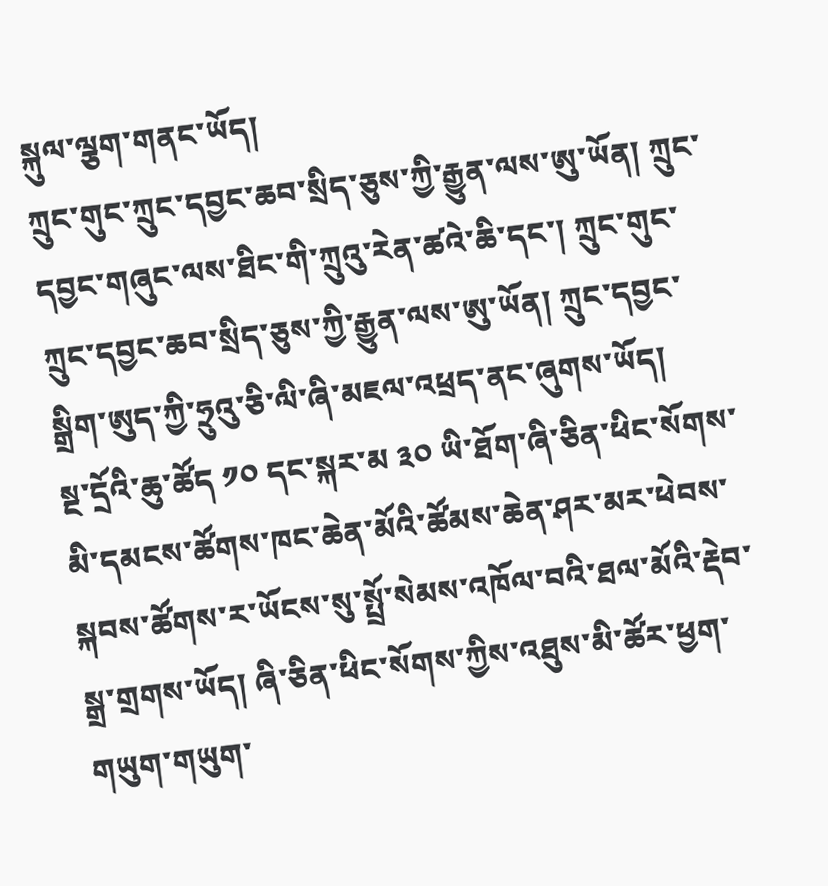སྐུལ་ལྕག་གནང་ཡོད།
ཀྲུང་གུང་ཀྲུང་དབྱང་ཆབ་སྲིད་ཅུས་ཀྱི་རྒྱུན་ལས་ཨུ་ཡོན། ཀྲུང་དབྱང་གཞུང་ལས་ཐིང་གི་ཀྲུའུ་རེན་ཚའེ་ཆི་དང་། ཀྲུང་གུང་ཀྲུང་དབྱང་ཆབ་སྲིད་ཅུས་ཀྱི་རྒྱུན་ལས་ཨུ་ཡོན། ཀྲུང་དབྱང་སྒྲིག་ཨུད་ཀྱི་ཧྲུའུ་ཅི་ལི་ཞི་མཇལ་འཕྲད་ནང་ཞུགས་ཡོད།
སྔ་དྲོའི་ཆུ་ཚོད ༡༠ དང་སྐར་མ ༣༠ ཡི་ཐོག་ཞི་ཅིན་ཕིང་སོགས་མི་དམངས་ཚོགས་ཁང་ཆེན་མོའི་ཚོམས་ཆེན་ཤར་མར་ཕེབས་སྐབས་ཚོགས་ར་ཡོངས་སུ་སྤྲོ་སེམས་འཁོལ་བའི་ཐལ་མོའི་རྡེབ་སྒྲ་གྲགས་ཡོད། ཞི་ཅིན་ཕིང་སོགས་ཀྱིས་འཐུས་མི་ཚོར་ཕྱག་གཡུག་གཡུག་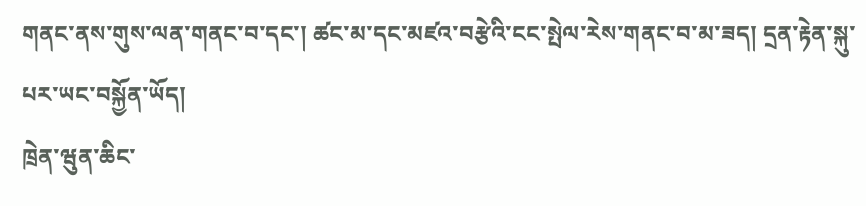གནང་ནས་གུས་ལན་གནང་བ་དང་། ཚང་མ་དང་མཛའ་བརྩེའི་ངང་སྤེལ་རེས་གནང་བ་མ་ཟད། དྲན་རྟེན་སྐུ་པར་ཡང་བསྐྱོན་ཡོད།
ཁྲེན་ཝུན་ཆིང་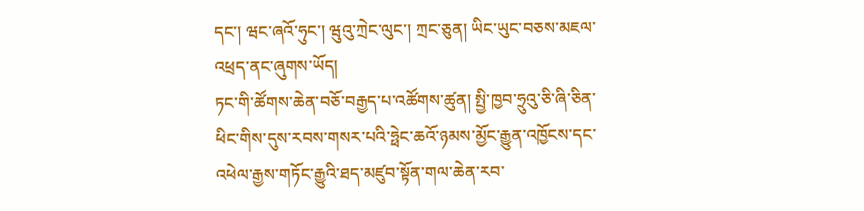དང་། ཝང་ཞའོ་ཧུང་། ཝུའུ་ཀྲེང་ལུང་། ཀྲང་ཅུན། ཡིང་ཡུང་བཅས་མཇལ་འཕྲད་ནང་ཞུགས་ཡོད།
ཏང་གི་ཚོགས་ཆེན་བཅོ་བརྒྱད་པ་འཚོགས་ཚུན། སྤྱི་ཁྱབ་ཧྲུའུ་ཅི་ཞི་ཅིན་ཕིང་གིས་དུས་རབས་གསར་པའི་ཧྥེང་ཆའོ་ཉམས་མྱོང་རྒྱུན་འཁྱོངས་དང་འཕེལ་རྒྱས་གཏོང་རྒྱུའི་ཐད་མཛུབ་སྟོན་གལ་ཆེན་རབ་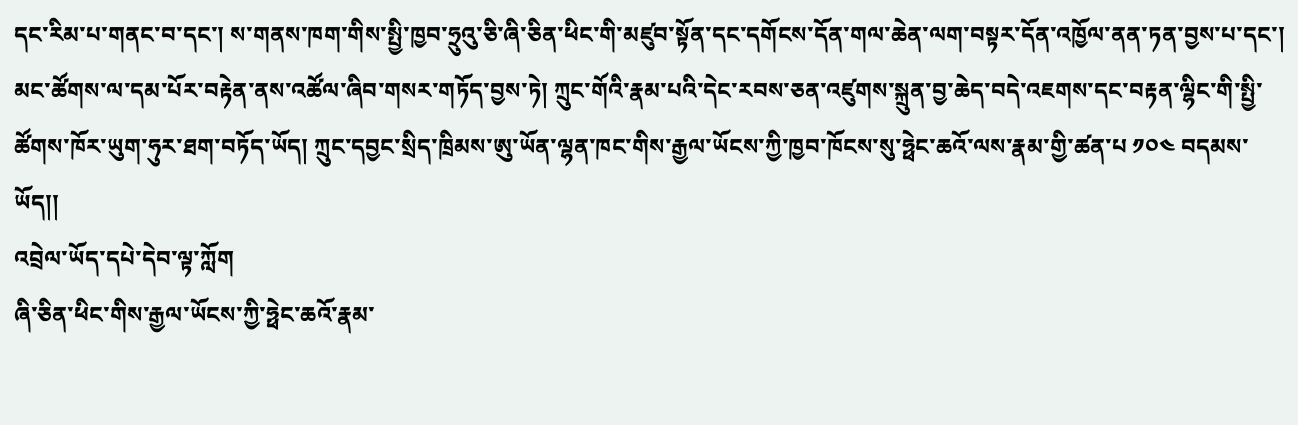དང་རིམ་པ་གནང་བ་དང་། ས་གནས་ཁག་གིས་སྤྱི་ཁྱབ་ཧྲུའུ་ཅི་ཞི་ཅིན་ཕིང་གི་མཛུབ་སྟོན་དང་དགོངས་དོན་གལ་ཆེན་ལག་བསྟར་དོན་འཁྱོལ་ནན་ཏན་བྱས་པ་དང་། མང་ཚོགས་ལ་དམ་པོར་བརྟེན་ནས་འཚོལ་ཞིབ་གསར་གཏོད་བྱས་ཏེ། ཀྲུང་གོའི་རྣམ་པའི་དེང་རབས་ཅན་འཛུགས་སྐྲུན་བྱ་ཆེད་བདེ་འཇགས་དང་བརྟན་ལྷིང་གི་སྤྱི་ཚོགས་ཁོར་ཡུག་ཧུར་ཐག་བཏོད་ཡོད། ཀྲུང་དབྱང་སྲིད་ཁྲིམས་ཨུ་ཡོན་ལྷན་ཁང་གིས་རྒྱལ་ཡོངས་ཀྱི་ཁྱབ་ཁོངས་སུ་ཧྥེང་ཆའོ་ལས་རྣམ་གྱི་ཚན་པ ༡༠༤ བདམས་ཡོད།།
འབྲེལ་ཡོད་དཔེ་དེབ་ལྟ་ཀློག
ཞི་ཅིན་ཕིང་གིས་རྒྱལ་ཡོངས་ཀྱི་ཧྥེང་ཆའོ་རྣམ་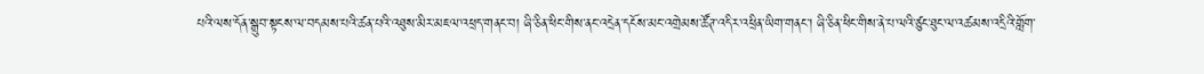པའི་ལས་དོན་སྒྲུབ་སྟངས་ལ་བདམས་པའི་ཚན་པའི་འཐུས་མིར་མཇལ་འཕྲད་གནང་བ། ཞི་ཅིན་ཕིང་གིས་ནང་འདྲེན་དངོས་མང་འགྲེམས་ཚོཊ་འདིར་འཕྲིན་ཡིག་གནང་། ཞི་ཅིན་ཕིང་གིས་ནེ་པ་ལའི་ཙུང་ཐུང་ལ་འཚམས་འདྲིའི་གློག་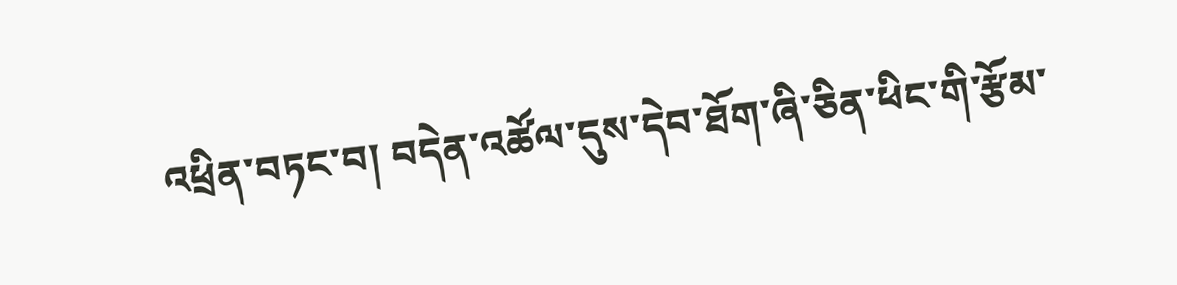འཕྲིན་བཏང་བ། བདེན་འཚོལ་དུས་དེབ་ཐོག་ཞི་ཅིན་ཕིང་གི་རྩོམ་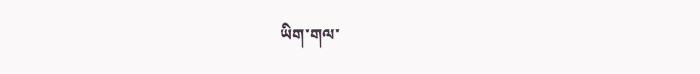ཡིག་གལ་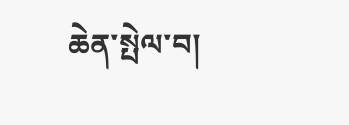ཆེན་སྤེལ་བ།